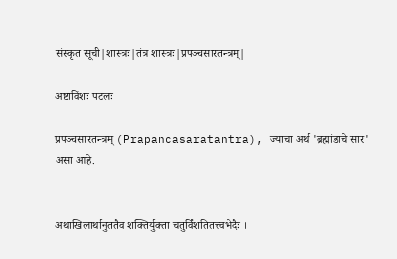संस्कृत सूची|शास्त्रः|तंत्र शास्त्रः|प्रपञ्चसारतन्त्रम्|

अष्टाविंशः पटलः

प्रपञ्चसारतन्त्रम् (Prapancasaratantra), ज्याचा अर्थ 'ब्रह्मांडाचे सार' असा आहे.


अथाखिलार्थानुततैव शक्तिर्युक्ता चतुर्विंशतितत्त्वभेदैः ।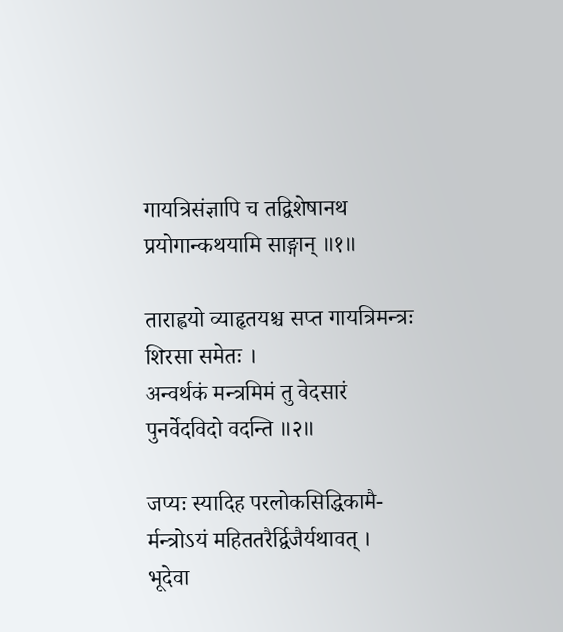गायत्रिसंज्ञापि च तद्विशेषानथ प्रयोगान्कथयामि साङ्गान् ॥१॥

ताराह्वयो व्याहृतयश्च सप्त गायत्रिमन्त्रः शिरसा समेतः ।
अन्वर्थकं मन्त्रमिमं तु वेदसारं पुनर्वेदविदो वदन्ति ॥२॥

जप्यः स्यादिह परलोकसिद्धिकामै-
र्मन्त्रोऽयं महिततरैर्द्विजैर्यथावत् ।
भूदेवा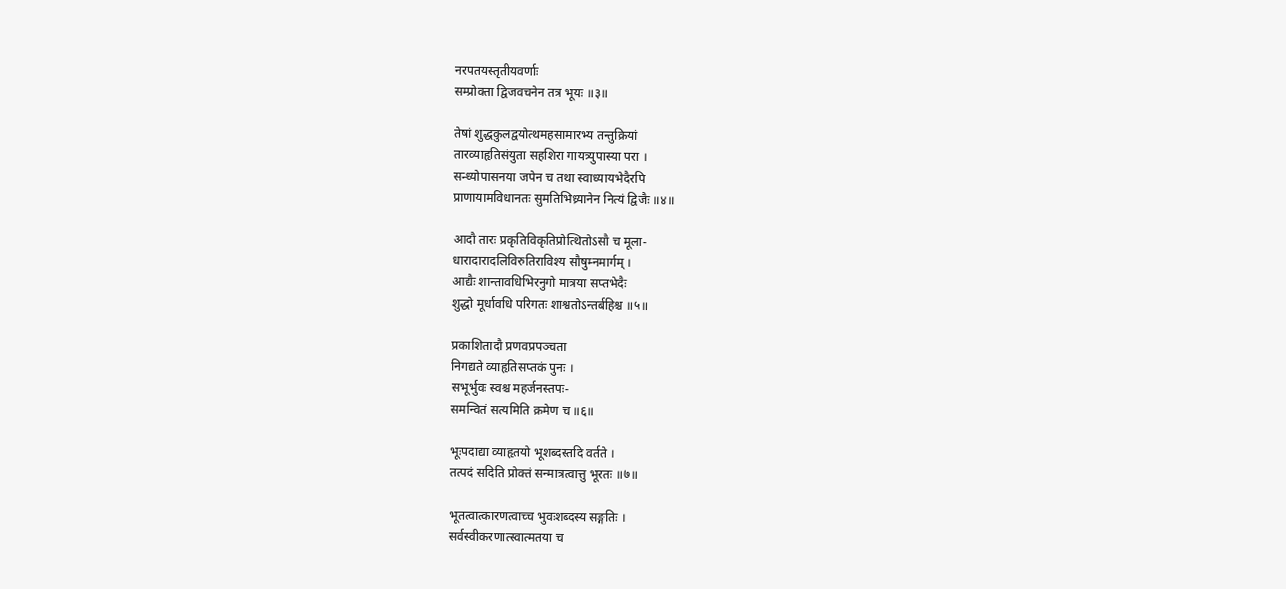नरपतयस्तृतीयवर्णाः
सम्प्रोक्ता द्विजवचनेन तत्र भूयः ॥३॥

तेषां शुद्धकुलद्वयोत्थमहसामारभ्य तन्तुक्रियां
तारव्याहृतिसंयुता सहशिरा गायत्र्युपास्या परा ।
सन्ध्योपासनया जपेन च तथा स्वाध्यायभेदैरपि
प्राणायामविधानतः सुमतिभिध्र्यानेन नित्यं द्विजैः ॥४॥

आदौ तारः प्रकृतिविकृतिप्रोत्थितोऽसौ च मूला-
धारादारादलिविरुतिराविश्य सौषुम्नमार्गम् ।
आद्यैः शान्तावधिभिरनुगो मात्रया सप्तभेदैः
शुद्धो मूर्धावधि परिगतः शाश्वतोऽन्तर्बहिश्च ॥५॥

प्रकाशितादौ प्रणवप्रपञ्चता
निगद्यते व्याहृतिसप्तकं पुनः ।
सभूर्भुवः स्वश्च महर्जनस्तपः-
समन्वितं सत्यमिति क्रमेण च ॥६॥

भूःपदाद्या व्याहृतयो भूशब्दस्तदि वर्तते ।
तत्पदं सदिति प्रोक्तं सन्मात्रत्वात्तु भूरतः ॥७॥

भूतत्वात्कारणत्वाच्च भुवःशब्दस्य सङ्गतिः ।
सर्वस्वीकरणात्स्वात्मतया च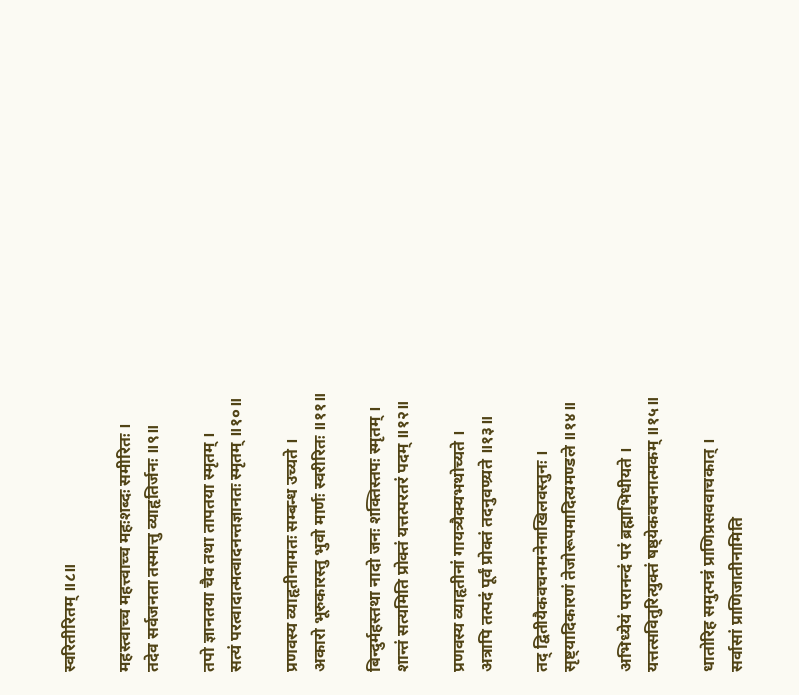स्वरितीरितम् ॥८॥

महस्त्वाच्च महत्त्वाच्च महःशब्दः समीरितः ।
तदेव सर्वजनता तस्मात्तु व्याहृतिर्जनः ॥९॥

तपो ज्ञानतया चैव तथा तापतया स्मृतम् ।
सत्यं परत्वादात्मत्वादनन्तज्ञानतः स्मृतम् ॥१०॥

प्रणवस्य व्याहृतीनामतः सम्बन्ध उच्यते ।
अकारो भूरुकारस्तु भुवो मार्णः स्वरीरितः ॥११॥

बिन्दुर्महस्तथा नादो जनः शक्तिस्तपः स्मृतम् ।
शान्तं सत्यमिति प्रोक्तं यत्तत्परतरं पदम् ॥१२॥

प्रणवस्य व्याहृतीनां गायत्र्यैक्यभथोच्यते ।
अत्रापि तत्पदं पूर्वं प्रोक्तं तदनुवण्र्यते ॥१३॥

तद् द्वितीयैकवचनमनेनाखिलवस्तुनः ।
सृष्ट्यादिकारणं तेजोरूपमादित्यमण्डले ॥१४॥

अभिध्येयं परानन्दं परं ब्रह्माभिधीयते ।
यत्तत्सवितुरित्युक्तं षष्ठ्येकवचनात्मकम् ॥१५॥

धातोरिह समुत्पन्नं प्राणिप्रसववाचकात् ।
सर्वासां प्राणिजातीनामिति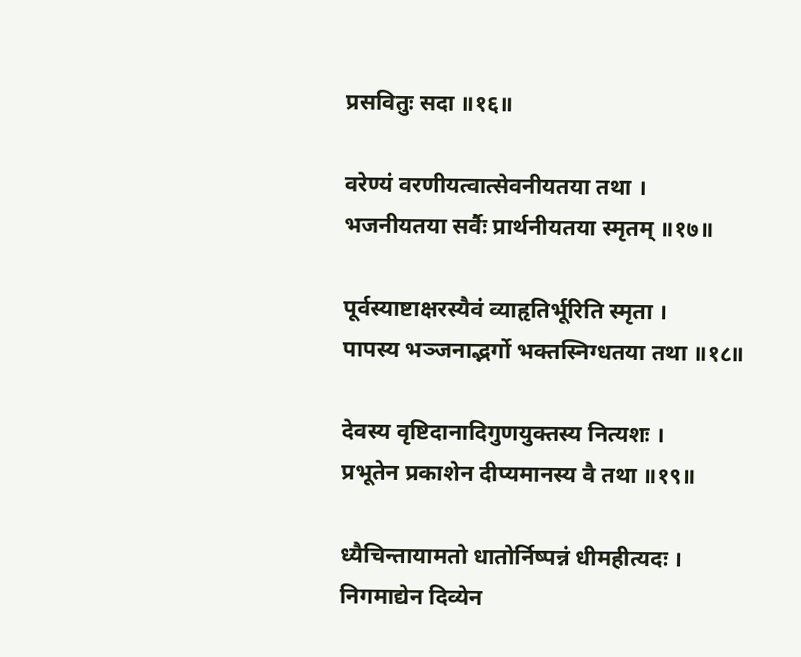प्रसवितुः सदा ॥१६॥

वरेण्यं वरणीयत्वात्सेवनीयतया तथा ।
भजनीयतया सर्वैः प्रार्थनीयतया स्मृतम् ॥१७॥

पूर्वस्याष्टाक्षरस्यैवं व्याहृतिर्भूरिति स्मृता ।
पापस्य भञ्जनाद्भर्गो भक्तस्निग्धतया तथा ॥१८॥

देवस्य वृष्टिदानादिगुणयुक्तस्य नित्यशः ।
प्रभूतेन प्रकाशेन दीप्यमानस्य वै तथा ॥१९॥

ध्यैचिन्तायामतो धातोर्निष्पन्नं धीमहीत्यदः ।
निगमाद्येन दिव्येन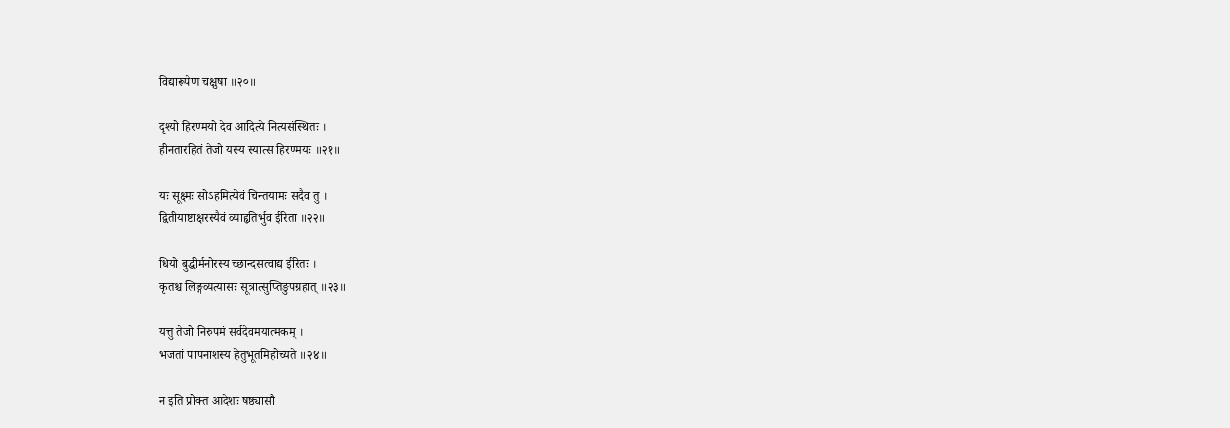विद्यारूपेण चक्षुषा ॥२०॥

दृश्यो हिरण्मयो देव आदित्ये नित्यसंस्थितः ।
हीनतारहितं तेजो यस्य स्यात्स हिरण्मयः ॥२१॥

यः सूक्ष्मः सोऽहमित्येवं चिन्तयामः सदैव तु ।
द्वितीयाष्टाक्षरस्यैवं व्याहृतिर्भुव ईरिता ॥२२॥

धियो बुद्धीर्मनोरस्य च्छान्दसत्वाद्य ईरितः ।
कृतश्च लिङ्गव्यत्यासः सूत्रात्सुप्तिङुपग्रहात् ॥२३॥

यत्तु तेजो निरुपमं सर्वदेवमयात्मकम् ।
भजतां पापनाशस्य हेतुभूतमिहोच्यते ॥२४॥

न इति प्रोक्त आदेशः षष्ठ्यासौ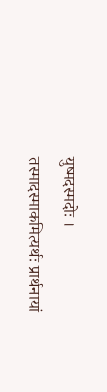युष्मदस्मदोः ।
तस्मादस्माकमित्यर्थः प्रार्थनायां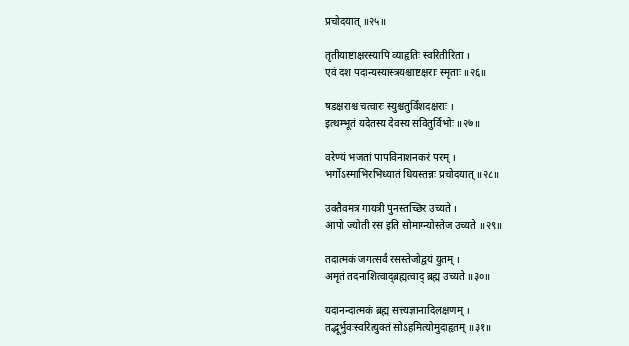प्रचोदयात् ॥२५॥

तृतीयाष्टाक्षरस्यापि व्याहृतिः स्वरितीरिता ।
एवं दश पदान्यस्यास्त्रयश्चाष्टक्षराः स्मृताः ॥२६॥

षडक्षराश्च चत्वारः स्युश्चतुर्विंशदक्षराः ।
इत्थम्भूतं यदेतस्य देवस्य सवितुर्विभोः ॥२७॥

वरेण्यं भजतां पापविनाशनकरं परम् ।
भर्गोऽस्माभिरभिध्यातं धियस्तन्नः प्रचोदयात् ॥२८॥

उक्तैवमत्र गायत्री पुनस्तच्छिर उच्यते ।
आपो ज्योती रस इति सोमाग्न्योस्तेज उच्यते ॥२९॥

तदात्मकं जगत्सर्वं रसस्तेजोद्वयं युतम् ।
अमृतं तदनाशित्वाद्ब्रह्मत्वाद् ब्रह्म उच्यते ॥३०॥

यदानन्दात्मकं ब्रह्म सत्त्यज्ञानादिलक्षणम् ।
तद्भूर्भुवःस्वरित्युक्तं सोऽहमित्योमुदाहृतम् ॥३१॥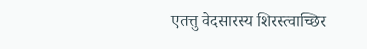एतत्तु वेदसारस्य शिरस्त्वाच्छिर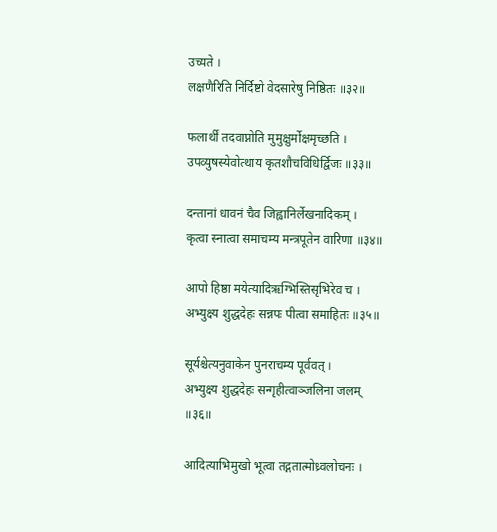उच्यते ।
लक्षणैरिति निर्दिष्टो वेदसारेषु निष्ठितः ॥३२॥

फलार्थीं तदवाप्नोति मुमुक्षुर्मोक्षमृच्छति ।
उपव्युषस्येवोत्थाय कृतशौचविधिर्द्विजः ॥३३॥

दन्तानां धावनं चैव जिह्वानिर्लेखनादिकम् ।
कृत्वा स्नात्वा समाचम्य मन्त्रपूतेन वारिणा ॥३४॥

आपो हिष्ठा मयेत्यादिऋग्भिस्तिसृभिरेव च ।
अभ्युक्ष्य शुद्धदेहः सन्नपः पीत्वा समाहितः ॥३५॥

सूर्यश्चेत्यनुवाकेन पुनराचम्य पूर्ववत् ।
अभ्युक्ष्य शुद्धदेहः सन्गृहीत्वाञ्जलिना जलम् ॥३६॥

आदित्याभिमुखो भूत्वा तद्गतात्मोध्र्वलोचनः ।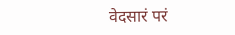वेदसारं परं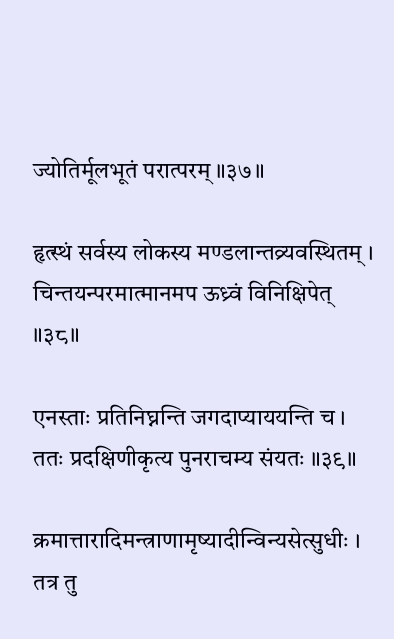ज्योतिर्मूलभूतं परात्परम् ॥३७॥

हृत्स्थं सर्वस्य लोकस्य मण्डलान्तव्र्यवस्थितम् ।
चिन्तयन्परमात्मानमप ऊध्र्वं विनिक्षिपेत् ॥३८॥

एनस्ताः प्रतिनिघ्नन्ति जगदाप्याययन्ति च ।
ततः प्रदक्षिणीकृत्य पुनराचम्य संयतः ॥३९॥

क्रमात्तारादिमन्त्राणामृष्यादीन्विन्यसेत्सुधीः ।
तत्र तु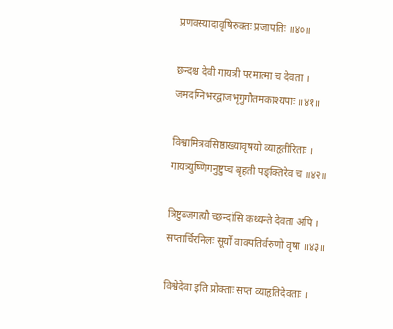प्रणवस्यादावृषिरुक्तः प्रजापतिः ॥४०॥

छन्दश्च देवी गायत्री परमात्मा च देवता ।
जमदग्निभरद्वाजभृगुगौतमकाश्यपाः ॥४१॥

विश्वामित्रवसिष्ठाख्यावृषयो व्याहृतीरिताः ।
गायत्र्युष्णिगनुष्टुप्च बृहती पङ्क्तिरेव च ॥४२॥

त्रिष्टुब्जगत्यौ च्छन्दांसि कथ्यन्ते देवता अपि ।
सप्तार्चिरनिलः सूर्यो वाक्पतिर्वरुणो वृषा ॥४३॥

विश्वेदेवा इति प्रोक्ताः सप्त व्याहृतिदेवताः ।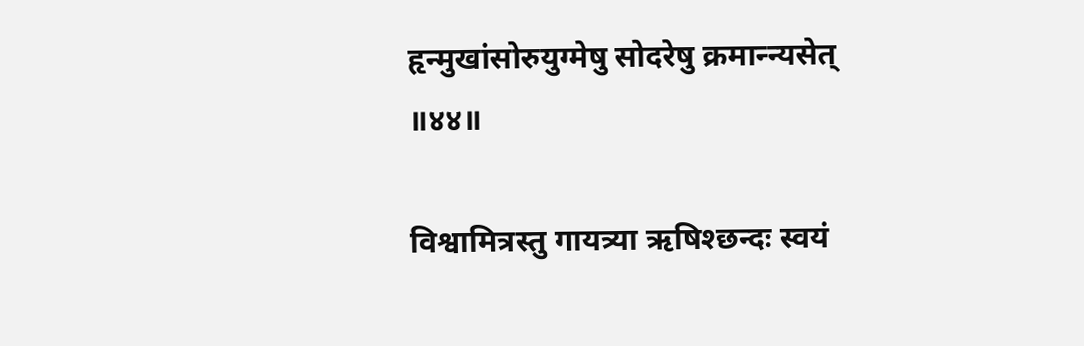हृन्मुखांसोरुयुग्मेषु सोदरेषु क्रमान्न्यसेत् ॥४४॥

विश्वामित्रस्तु गायत्र्या ऋषिश्छन्दः स्वयं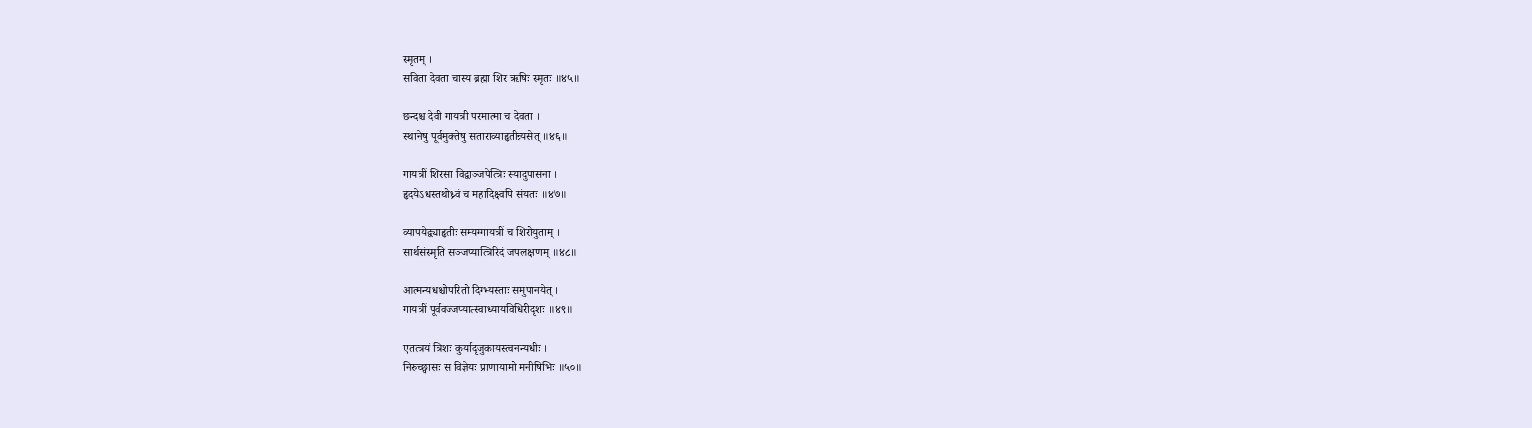स्मृतम् ।
सविता देवता चास्य ब्रह्मा शिर ऋषिः स्मृतः ॥४५॥

छन्दश्च देवी गायत्री परमात्मा च देवता ।
स्थानेषु पूर्वमुक्तेषु सताराव्याहृतीन्र्यसेत् ॥४६॥

गायत्रीं शिरसा विद्वाञ्जपेत्त्रिः स्यादुपासना ।
हृदयेऽधस्तथोध्र्वं च महादिक्ष्वपि संयतः ॥४७॥

व्यापयेद्व्याहृतीः सम्यग्गायत्रीं च शिरोयुताम् ।
सार्थसंस्मृति सञ्जप्यात्त्रिरिदं जपलक्षणम् ॥४८॥

आत्मन्यधश्चोपरितो दिग्भ्यस्ताः समुपानयेत् ।
गायत्रीं पूर्ववज्जप्यात्स्वाध्यायविधिरीदृशः ॥४९॥

एतत्त्रयं त्रिशः कुर्यादृजुकायस्त्वनन्यधीः ।
निरुच्छ्वासः स विज्ञेयः प्राणायामो मनीषिभिः ॥५०॥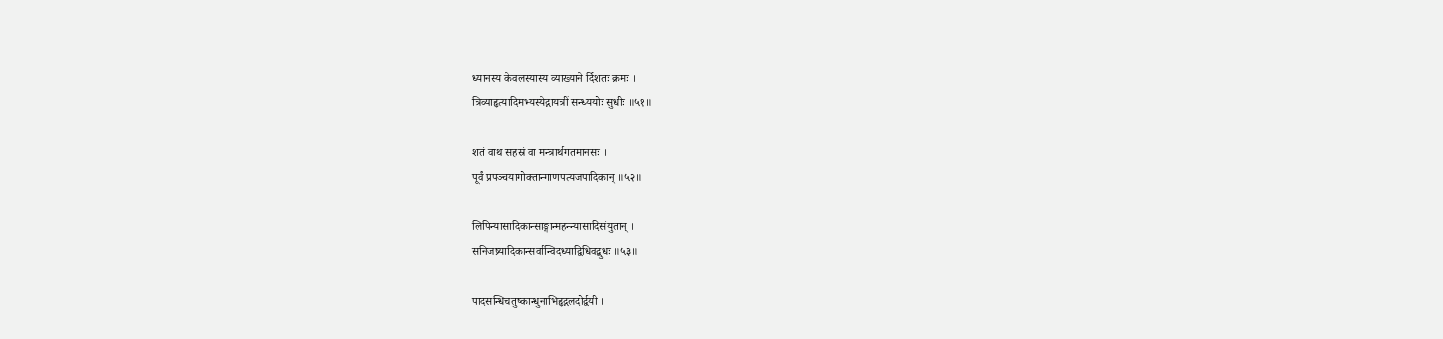ध्यानस्य केवलस्यास्य व्याख्याने र्दिशतः क्रमः ।
त्रिव्याहृत्यादिमभ्यस्येद्गायत्रीं सन्ध्ययोः सुधीः ॥५१॥

शतं वाथ सहस्रं वा मन्त्रार्थगतमानसः ।
पूर्वं प्रपञ्चयागोक्तान्गाणपत्यजपादिकान् ॥५२॥

लिपिन्यासादिकान्साङ्गान्महन्न्यासादिसंयुतान् ।
सनिजष्र्यादिकान्सर्वान्विदध्याद्विधिवद्बुधः ॥५३॥

पादसन्धिचतुष्कान्धुनाभिहृद्गलदोर्द्वयी ।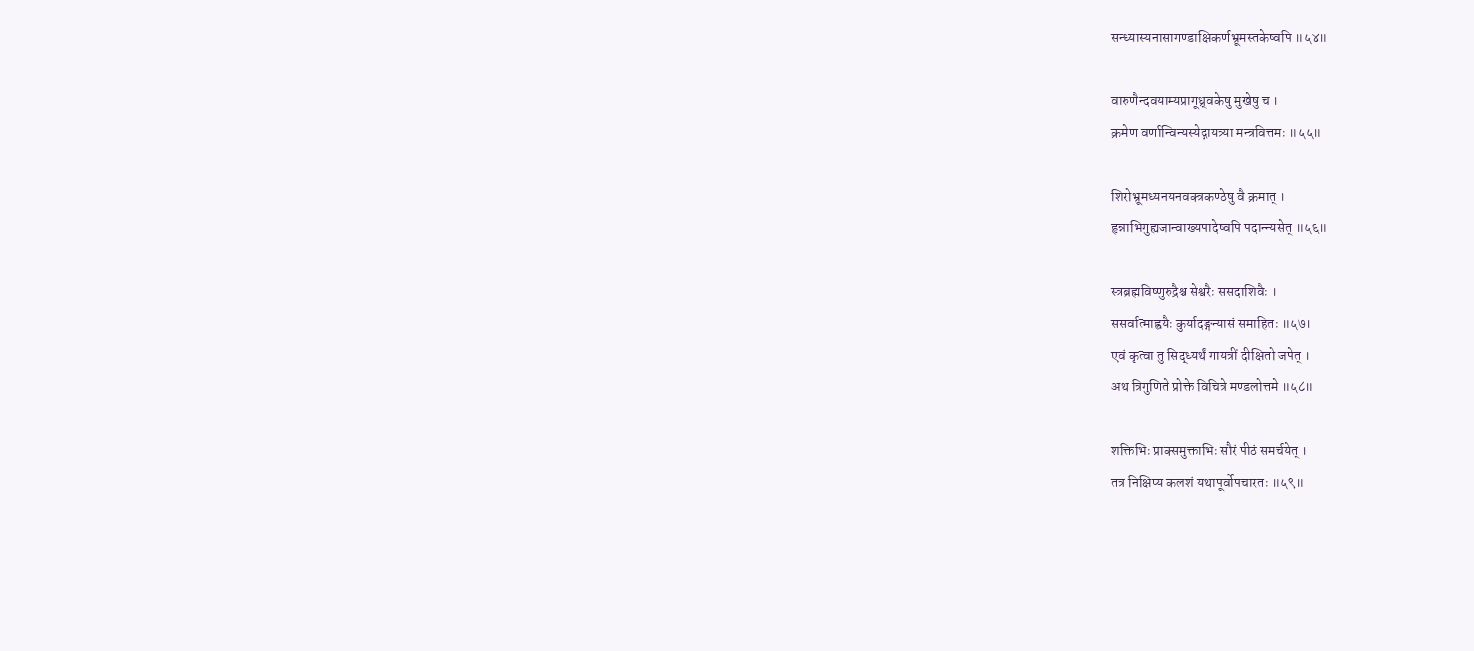सन्ध्यास्यनासागण्डाक्षिकर्णभ्रूमस्तकेष्वपि ॥५४॥

वारुणैन्दवयाम्यप्रागूध्र्वकेषु मुखेषु च ।
क्रमेण वर्णान्विन्यस्येद्गायत्र्या मन्त्रवित्तमः ॥५५॥

शिरोभ्रूमध्यनयनवक्त्रकण्ठेषु वै क्रमात् ।
हृन्नाभिगुह्यजान्वाख्यपादेष्वपि पदान्न्यसेत् ॥५६॥

स्त्रब्रह्मविष्णुरुद्रैश्च सेश्वरैः ससदाशिवैः ।
ससर्वात्माह्वयैः कुर्यादङ्गन्यासं समाहितः ॥५७।
एवं कृत्वा तु सिद्ध्यर्थं गायत्रीं दीक्षितो जपेत् ।
अथ त्रिगुणिते प्रोक्ते विचित्रे मण्डलोत्तमे ॥५८॥

शक्तिभिः प्राक्समुक्ताभिः सौरं पीठं समर्चयेत् ।
तत्र निक्षिप्य कलशं यथापूर्वोपचारतः ॥५९॥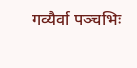गव्यैर्वा पञ्चभिः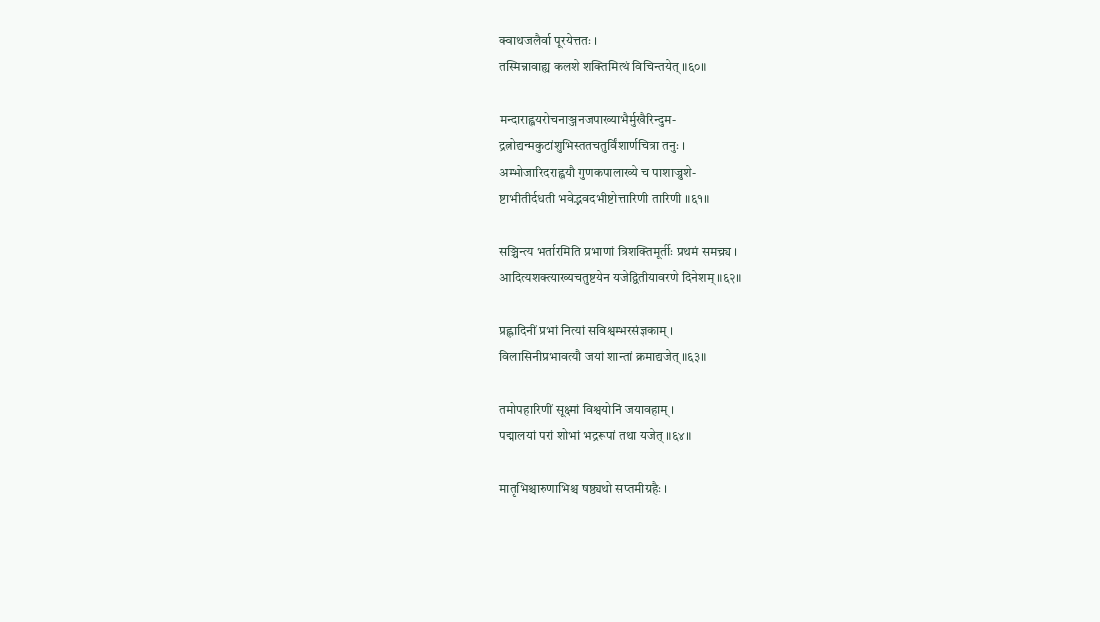क्वाथजलैर्वा पूरयेत्ततः ।
तस्मिन्नावाह्य कलशे शक्तिमित्थं विचिन्तयेत् ॥६०॥

मन्दाराह्वयरोचनाञ्जनजपाख्याभैर्मुखैरिन्दुम-
द्रत्नोद्यन्मकुटांशुभिस्ततचतुर्विंशार्णचित्रा तनुः ।
अम्भोजारिदराह्वयौ गुणकपालाख्ये च पाशाज्रुशे-
ष्टाभीतीर्दधती भवेद्भवदभीष्टोत्तारिणी तारिणी ॥६१॥

सञ्चिन्त्य भर्तारमिति प्रभाणां त्रिशक्तिमूर्तीः प्रथमं समच्र्य ।
आदित्यशक्त्याख्यचतुष्टयेन यजेद्वितीयावरणे दिनेशम् ॥६२॥

प्रह्लादिनीं प्रभां नित्यां सविश्वम्भरसंज्ञकाम् ।
विलासिनीप्रभावत्यौ जयां शान्तां क्रमाद्यजेत् ॥६३॥

तमोपहारिणीं सूक्ष्मां विश्वयोनिं जयावहाम् ।
पद्मालयां परां शोभां भद्ररूपां तथा यजेत् ॥६४॥

मातृभिश्चारुणाभिश्च षष्ठ्यथो सप्तमीग्रहैः ।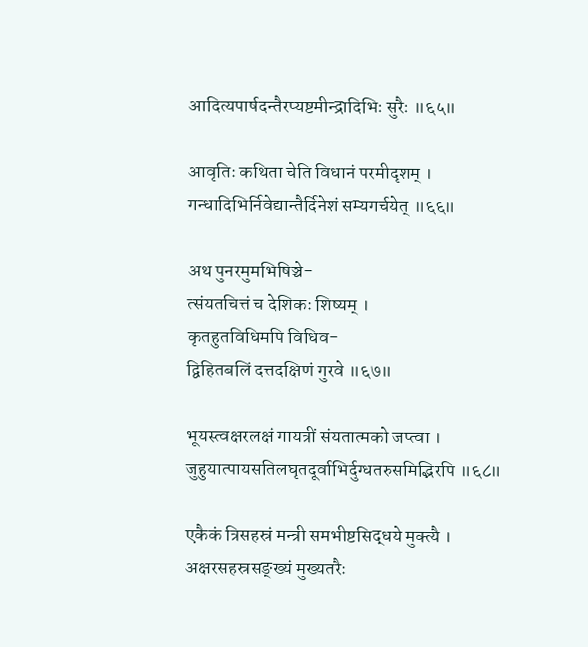आदित्यपार्षदन्तैरप्यष्टमीन्द्रादिभिः सुरैः ॥६५॥

आवृतिः कथिता चेति विधानं परमीदृशम् ।
गन्धादिभिर्निवेद्यान्तैर्दिनेशं सम्यगर्चयेत् ॥६६॥

अथ पुनरमुमभिषिञ्चे-
त्संयतचित्तं च देशिकः शिष्यम् ।
कृतहुतविधिमपि विधिव-
द्विहितबलिं दत्तदक्षिणं गुरवे ॥६७॥

भूयस्त्वक्षरलक्षं गायत्रीं संयतात्मको जप्त्वा ।
जुहुयात्पायसतिलघृतदूर्वाभिर्दुग्धतरुसमिद्भिरपि ॥६८॥

एकैकं त्रिसहस्रं मन्त्री समभीष्टसिद्धये मुक्त्यै ।
अक्षरसहस्रसङ्ख्यं मुख्यतरैः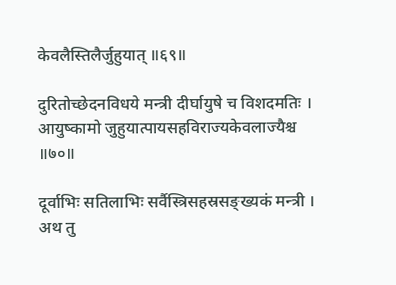केवलैस्तिलैर्जुहुयात् ॥६९॥

दुरितोच्छेदनविधये मन्त्री दीर्घायुषे च विशदमतिः ।
आयुष्कामो जुहुयात्पायसहविराज्यकेवलाज्यैश्च ॥७०॥

दूर्वाभिः सतिलाभिः सर्वैस्त्रिसहस्रसङ्ख्यकं मन्त्री ।
अथ तु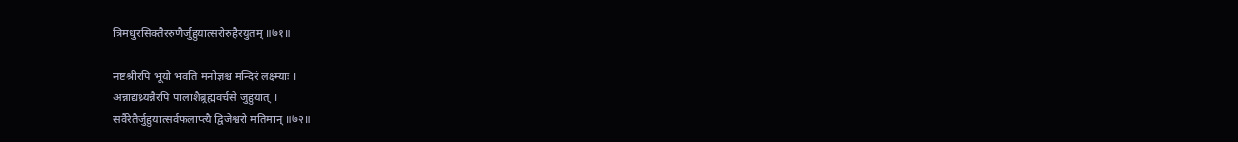त्रिमधुरसिक्तैररुणैर्जुहुयात्सरोरुहैरयुतम् ॥७१॥

नष्टश्रीरपि भूयो भवति मनोज्ञश्च मन्दिरं लक्ष्म्याः ।
अन्नाद्यथ्र्यन्नैरपि पालाशैब्र्रह्मवर्चसे जुहुयात् ।
सर्वैरेतैर्जुहुयात्सर्वफलाप्त्यै द्विजेश्वरो मतिमान् ॥७२॥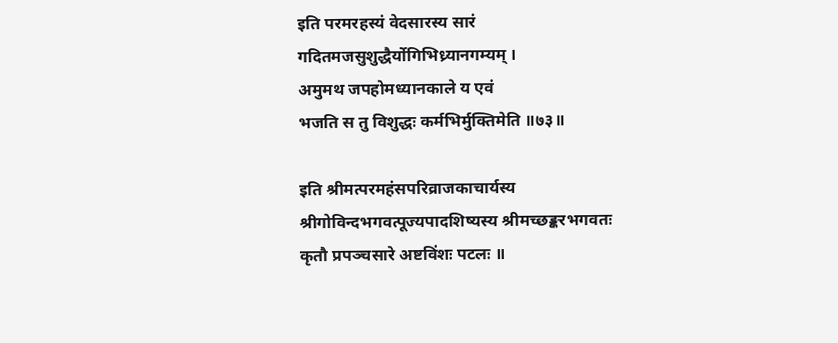इति परमरहस्यं वेदसारस्य सारं
गदितमजसुशुद्धैर्योगिभिध्र्यानगम्यम् ।
अमुमथ जपहोमध्यानकाले य एवं
भजति स तु विशुद्धः कर्मभिर्मुक्तिमेति ॥७३॥

इति श्रीमत्परमहंसपरिव्राजकाचार्यस्य
श्रीगोविन्दभगवत्पूज्यपादशिष्यस्य श्रीमच्छङ्करभगवतः
कृतौ प्रपञ्चसारे अष्टविंशः पटलः ॥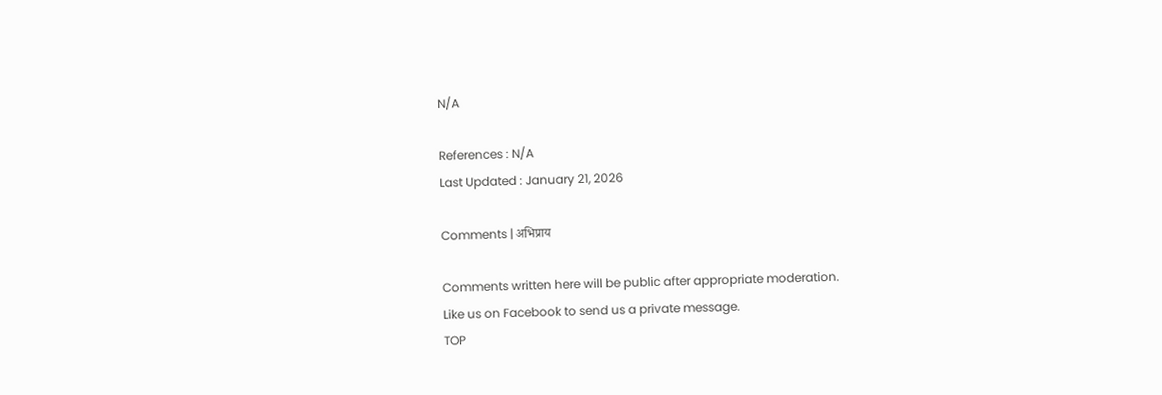N/A

References : N/A
Last Updated : January 21, 2026

Comments | अभिप्राय

Comments written here will be public after appropriate moderation.
Like us on Facebook to send us a private message.
TOP